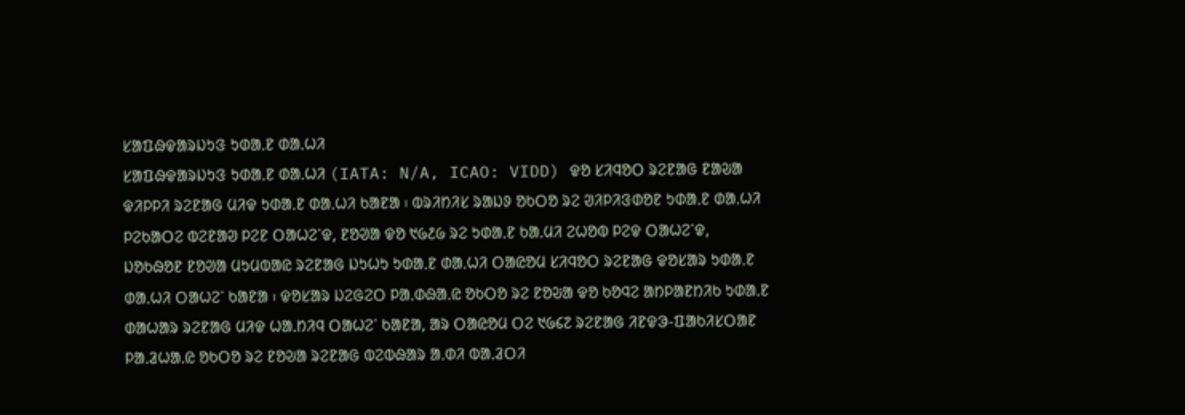ᱥᱟᱯᱷᱫᱟᱨᱡᱩᱝ ᱩᱰᱟᱹᱱ ᱰᱟᱹᱦᱤ
ᱥᱟᱯᱷᱫᱟᱨᱡᱩᱝ ᱩᱰᱟᱹᱱ ᱰᱟᱹᱦᱤ (IATA: N/A, ICAO: VIDD) ᱫᱚ ᱥᱤᱧᱚᱛ ᱨᱮᱱᱟᱜ ᱱᱟᱶᱟ ᱫᱤᱞᱞᱤ ᱨᱮᱱᱟᱜ ᱢᱤᱫ ᱩᱰᱟᱹᱱ ᱰᱟᱹᱦᱤ ᱠᱟᱱᱟ ᱾ ᱵᱨᱤᱴᱤᱥ ᱨᱟᱡᱽ ᱚᱠᱛᱚ ᱨᱮ ᱣᱤᱞᱤᱝᱰᱚᱱ ᱩᱰᱟᱹᱱ ᱰᱟᱹᱦᱤ ᱞᱮᱠᱟᱛᱮ ᱵᱮᱱᱟᱣ ᱞᱮᱱ ᱛᱟᱦᱮᱸᱫ, ᱱᱚᱣᱟ ᱫᱚ ᱑᱙᱒᱙ ᱨᱮ ᱩᱰᱟᱹᱱ ᱠᱟᱹᱢᱤ ᱮᱦᱚᱵ ᱞᱮᱫ ᱛᱟᱦᱮᱸᱫ, ᱡᱚᱠᱷᱚᱱ ᱱᱚᱣᱟ ᱢᱩᱢᱵᱟᱭ ᱨᱮᱱᱟᱜ ᱡᱩᱦᱩ ᱩᱰᱟᱹᱱ ᱰᱟᱹᱦᱤ ᱛᱟᱭᱚᱢ ᱥᱤᱧᱚᱛ ᱨᱮᱱᱟᱜ ᱫᱚᱥᱟᱨ ᱩᱰᱟᱹᱱ ᱰᱟᱹᱦᱤ ᱛᱟᱦᱮᱸ ᱠᱟᱱᱟ ᱾ ᱫᱚᱥᱟᱨ ᱡᱮᱜᱮᱛ ᱞᱟᱹᱰᱷᱟᱹᱭ ᱚᱠᱛᱚ ᱨᱮ ᱱᱚᱶᱟ ᱫᱚ ᱠᱚᱧᱮ ᱟᱴᱞᱟᱱᱴᱤᱠ ᱩᱰᱟᱹᱱ ᱰᱟᱦᱟᱨ ᱨᱮᱱᱟᱜ ᱢᱤᱫ ᱦᱟᱹᱴᱤᱧ ᱛᱟᱦᱮᱸ ᱠᱟᱱᱟ, ᱟᱨ ᱛᱟᱭᱚᱢ ᱛᱮ ᱑᱙᱔᱗ ᱨᱮᱱᱟᱜ ᱤᱱᱫᱳ-ᱯᱟᱠᱤᱥᱛᱟᱱ ᱞᱟᱹᱲᱦᱟᱹᱭ ᱚᱠᱛᱚ ᱨᱮ ᱱᱚᱶᱟ ᱨᱮᱱᱟᱜ ᱵᱮᱵᱷᱟᱨ ᱟᱹᱰᱤ ᱵᱟᱹᱲᱛᱤ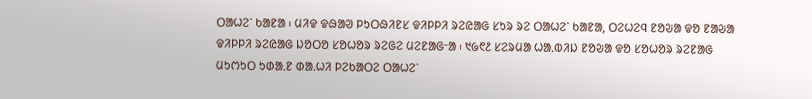ᱛᱟᱦᱮᱸ ᱠᱟᱱᱟ ᱾ ᱢᱤᱫ ᱫᱷᱟᱣ ᱞᱩᱛᱷᱤᱱᱥ ᱫᱤᱞᱞᱤ ᱨᱮᱭᱟᱜ ᱥᱩᱨ ᱨᱮ ᱛᱟᱦᱮᱸ ᱠᱟᱱᱟ, ᱛᱮᱦᱮᱧ ᱱᱚᱶᱟ ᱫᱚ ᱱᱟᱶᱟ ᱫᱤᱞᱞᱤ ᱨᱮᱭᱟᱜ ᱡᱚᱛᱚ ᱥᱚᱦᱚᱨ ᱨᱮᱜᱮ ᱢᱮᱱᱟᱜᱼᱟ ᱾ ᱑᱙᱖᱒ ᱥᱮᱨᱢᱟ ᱦᱟᱹᱵᱤᱡ ᱱᱚᱶᱟ ᱫᱚ ᱥᱚᱦᱚᱨ ᱨᱮᱱᱟᱜ ᱢᱩᱬᱩᱛ ᱩᱰᱟᱹᱱ ᱰᱟᱹᱦᱤ ᱞᱮᱠᱟᱛᱮ ᱛᱟᱦᱮᱸ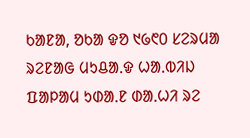ᱠᱟᱱᱟ, ᱚᱠᱟ ᱫᱚ ᱑᱙᱖᱐ ᱥᱮᱨᱢᱟ ᱨᱮᱱᱟᱜ ᱢᱩᱪᱟᱹᱫ ᱦᱟᱹᱵᱤᱡ ᱯᱟᱞᱟᱢ ᱩᱰᱟᱹᱱ ᱰᱟᱹᱦᱤ ᱨᱮ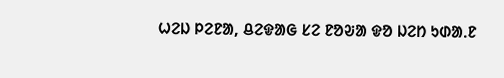ᱦᱮᱡ ᱞᱮᱱᱟ, ᱪᱮᱫᱟᱜ ᱥᱮ ᱱᱚᱶᱟ ᱫᱚ ᱡᱮᱴ ᱩᱰᱟᱹᱱ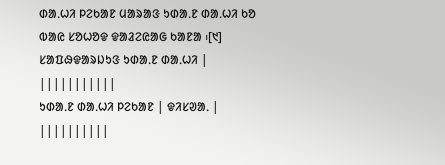ᱰᱟᱹᱦᱤ ᱞᱮᱠᱟᱱ ᱢᱟᱨᱟᱝ ᱩᱰᱟᱹᱱ ᱰᱟᱹᱦᱤ ᱠᱚ ᱵᱟᱭ ᱥᱚᱦᱚᱫ ᱫᱟᱲᱮᱭᱟᱜ ᱠᱟᱱᱟ ᱾[᱑]
ᱥᱟᱯᱷᱫᱟᱨᱡᱩᱝ ᱩᱰᱟᱹᱱ ᱰᱟᱹᱦᱤ | |||||||||||
ᱩᱰᱟᱹᱱ ᱰᱟᱹᱦᱤ ᱞᱮᱠᱟᱱ | ᱫᱤᱥᱣᱟᱹ | ||||||||||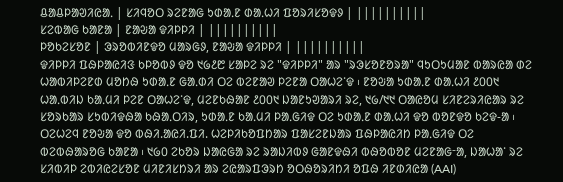ᱪᱟᱪᱞᱟᱣᱤᱭᱟᱹ | ᱥᱤᱧᱚᱛ ᱨᱮᱱᱟᱜ ᱩᱰᱟᱹᱱ ᱰᱟᱹᱦᱤ ᱯᱚᱨᱤᱥᱚᱫᱽ | ||||||||||
ᱥᱮᱵᱟᱜ ᱠᱟᱱᱟ | ᱱᱟᱶᱟ ᱫᱤᱞᱞᱤ | ||||||||||
ᱞᱚᱠᱮᱥᱚᱱ | ᱳᱨᱚᱵᱤᱱᱫᱚ ᱢᱟᱨᱜᱽ, ᱱᱟᱶᱟ ᱫᱤᱞᱞᱤ | ||||||||||
ᱫᱤᱞᱞᱤ ᱯᱷᱞᱟᱭᱤᱝ ᱠᱞᱚᱵᱽ ᱫᱚ ᱑᱙᱒᱘ ᱥᱟᱞᱮ ᱨᱮ "ᱫᱤᱞᱞᱤ" ᱟᱨ "ᱨᱳᱥᱚᱱᱚᱨᱟ" ᱧᱩᱛᱩᱢᱟᱱ ᱵᱟᱨᱭᱟ ᱰᱮ ᱦᱟᱵᱤᱞᱮᱱᱰ ᱢᱚᱴᱷ ᱩᱰᱟᱹᱱ ᱜᱟᱹᱰᱤ ᱛᱮ ᱵᱮᱱᱟᱣ ᱞᱮᱱᱟ ᱛᱟᱦᱮᱸᱫ ᱾ ᱱᱚᱶᱟ ᱩᱰᱟᱹᱱ ᱰᱟᱹᱦᱤ ᱒᱐᱐᱑ ᱦᱟᱹᱵᱤᱡ ᱠᱟᱹᱢᱤ ᱞᱮᱱ ᱛᱟᱦᱮᱸᱫ, ᱢᱮᱱᱠᱷᱟᱱ ᱒᱐᱐᱑ ᱡᱟᱱᱩᱣᱟᱨᱤ ᱨᱮ, ᱑᱙/᱑᱑ ᱛᱟᱭᱚᱢ ᱥᱤᱱᱮᱨᱤᱭᱟᱨ ᱨᱮ ᱥᱚᱨᱠᱟᱨ ᱥᱩᱵᱤᱫᱷᱟ ᱠᱷᱟᱹᱛᱤᱨ, ᱩᱰᱟᱹᱱ ᱠᱟᱹᱢᱤ ᱞᱟᱹᱜᱤᱫ ᱛᱮ ᱩᱰᱟᱹᱱ ᱰᱟᱹᱦᱤ ᱫᱚ ᱵᱚᱱᱫᱚ ᱠᱮᱫ-ᱟ ᱾ ᱛᱮᱦᱮᱧ ᱱᱚᱶᱟ ᱫᱚ ᱵᱷᱤ.ᱟᱭᱤ.ᱯᱤ. ᱦᱮᱞᱤᱠᱚᱯᱴᱟᱨ ᱯᱟᱥᱮᱱᱡᱟᱨ ᱯᱷᱞᱟᱭᱤᱴ ᱞᱟᱹᱜᱤᱫ ᱛᱮ ᱵᱮᱵᱷᱟᱨᱚᱜ ᱠᱟᱱᱟ ᱾ ᱑᱙᱐ ᱮᱠᱚᱨ ᱡᱟᱭᱜᱟ ᱨᱮ ᱨᱟᱡᱤᱵᱽ ᱜᱟᱱᱫᱷᱤ ᱵᱷᱚᱵᱚᱱ ᱢᱮᱱᱟᱜᱼᱟ, ᱡᱟᱦᱟᱸ ᱨᱮ ᱥᱤᱵᱤᱞ ᱮᱵᱤᱭᱮᱥᱚᱱ ᱢᱤᱱᱤᱥᱴᱨᱤ ᱟᱨ ᱮᱭᱟᱨᱯᱳᱨᱴ ᱚᱛᱷᱚᱨᱤᱴᱤ ᱚᱯᱷ ᱤᱱᱰᱤᱭᱟ (AAI)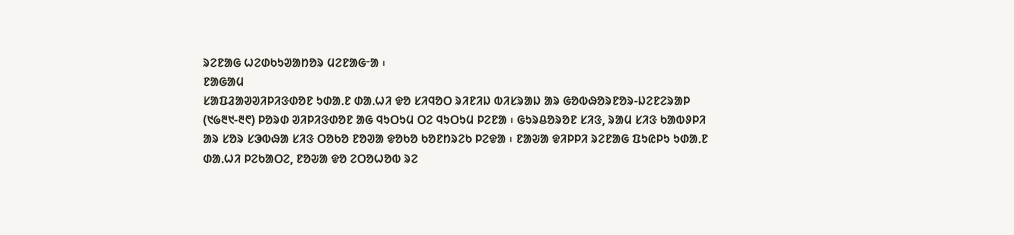ᱨᱮᱱᱟᱜ ᱦᱮᱰᱠᱩᱣᱟᱴᱚᱨ ᱢᱮᱱᱟᱜᱼᱟ ᱾
ᱱᱟᱜᱟᱢ
ᱥᱟᱯᱲᱟᱣᱣᱤᱞᱤᱝᱰᱚᱱ ᱩᱰᱟᱹᱱ ᱰᱟᱹᱦᱤ ᱫᱚ ᱥᱤᱧᱚᱛ ᱨᱤᱱᱤᱡ ᱵᱤᱥᱨᱟᱡ ᱟᱨ ᱜᱚᱵᱷᱚᱨᱱᱚᱨ-ᱡᱮᱱᱮᱨᱟᱞ (᱑᱙᱓᱑-᱓᱖) ᱞᱚᱨᱰ ᱣᱤᱞᱤᱝᱰᱚᱱ ᱟᱜ ᱧᱩᱛᱩᱢ ᱛᱮ ᱧᱩᱛᱩᱢ ᱞᱮᱱᱟ ᱾ ᱜᱩᱨᱪᱚᱨᱚᱱ ᱥᱤᱝ, ᱨᱟᱢ ᱥᱤᱝ ᱠᱟᱵᱽᱞᱤ ᱟᱨ ᱥᱚᱨ ᱥᱳᱵᱷᱟ ᱥᱤᱝ ᱛᱚᱠᱚ ᱱᱚᱣᱟ ᱫᱚᱠᱚ ᱠᱚᱱᱴᱨᱮᱠ ᱞᱮᱫᱟ ᱾ ᱱᱟᱶᱟ ᱫᱤᱞᱞᱤ ᱨᱮᱱᱟᱜ ᱯᱩᱭᱞᱩ ᱩᱰᱟᱹᱱ ᱰᱟᱹᱦᱤ ᱞᱮᱠᱟᱛᱮ, ᱱᱚᱶᱟ ᱫᱚ ᱮᱛᱚᱦᱚᱵ ᱨᱮ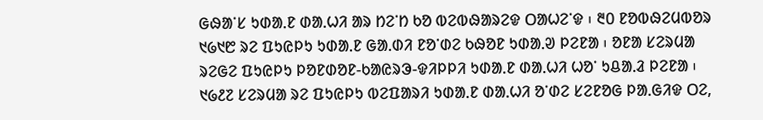ᱜᱷᱟᱸᱥ ᱩᱰᱟᱹᱱ ᱰᱟᱹᱦᱤ ᱟᱨ ᱴᱮᱸᱴ ᱠᱚ ᱵᱮᱵᱷᱟᱨᱮᱫ ᱛᱟᱦᱮᱸᱫ ᱾ ᱓᱐ ᱱᱚᱵᱷᱮᱢᱵᱚᱨ ᱑᱙᱑᱘ ᱨᱮ ᱯᱩᱭᱞᱩ ᱩᱰᱟᱹᱱ ᱜᱟᱹᱰᱤ ᱱᱚᱸᱰᱮ ᱠᱷᱚᱱ ᱩᱰᱟᱹᱣ ᱞᱮᱱᱟ ᱾ ᱚᱱᱟ ᱥᱮᱨᱢᱟ ᱨᱮᱜᱮ ᱯᱩᱭᱞᱩ ᱞᱚᱱᱰᱚᱱ-ᱠᱟᱭᱨᱳ-ᱫᱤᱞᱞᱤ ᱩᱰᱟᱹᱱ ᱰᱟᱹᱦᱤ ᱦᱚᱸ ᱩᱪᱟᱹᱲ ᱞᱮᱱᱟ ᱾ ᱑᱙᱒᱗ ᱥᱮᱨᱢᱟ ᱨᱮ ᱯᱩᱭᱞᱩ ᱵᱮᱯᱟᱨᱤ ᱩᱰᱟᱹᱱ ᱰᱟᱹᱦᱤ ᱚᱸᱰᱮ ᱥᱮᱱᱚᱜ ᱞᱟᱹᱜᱤᱫ ᱛᱮ,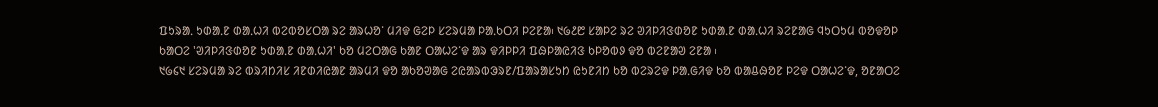ᱯᱩᱨᱟᱹ ᱩᱰᱟᱹᱱ ᱰᱟᱹᱦᱤ ᱵᱮᱵᱚᱥᱛᱟ ᱨᱮ ᱟᱨᱦᱚᱸ ᱢᱤᱫ ᱜᱮᱞ ᱥᱮᱨᱢᱟ ᱞᱟᱹᱠᱛᱤ ᱞᱮᱱᱟ᱾ ᱑᱙᱒᱘ ᱥᱟᱞᱮ ᱨᱮ ᱣᱤᱞᱤᱝᱰᱚᱱ ᱩᱰᱟᱹᱱ ᱰᱟᱹᱦᱤ ᱨᱮᱱᱟᱜ ᱧᱩᱛᱩᱢ ᱵᱚᱫᱚᱞ ᱠᱟᱛᱮ 'ᱣᱤᱞᱤᱝᱰᱚᱱ ᱩᱰᱟᱹᱱ ᱰᱟᱹᱦᱤ' ᱠᱚ ᱢᱮᱛᱟᱜ ᱠᱟᱱ ᱛᱟᱦᱮᱸᱫ ᱟᱨ ᱫᱤᱞᱞᱤ ᱯᱷᱞᱟᱭᱤᱝ ᱠᱞᱚᱵᱽ ᱫᱚ ᱵᱮᱱᱟᱣ ᱮᱱᱟ ᱾
᱑᱙᱔᱑ ᱥᱮᱨᱢᱟ ᱨᱮ ᱵᱨᱤᱴᱤᱥ ᱤᱱᱰᱤᱭᱟᱱ ᱟᱨᱢᱤ ᱫᱚ ᱟᱠᱚᱣᱟᱜ ᱮᱭᱟᱨᱵᱳᱨᱱ/ᱯᱟᱨᱟᱥᱩᱴ ᱭᱩᱱᱤᱴ ᱠᱚ ᱵᱮᱨᱮᱫ ᱞᱟᱹᱜᱤᱫ ᱠᱚ ᱵᱟᱪᱷᱚᱱ ᱞᱮᱫ ᱛᱟᱦᱮᱸᱫ, ᱚᱱᱟᱛᱮ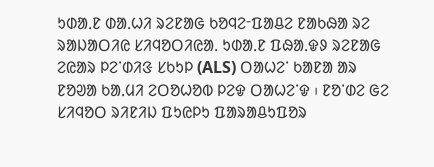ᱩᱰᱟᱹᱱ ᱰᱟᱹᱦᱤ ᱨᱮᱱᱟᱜ ᱠᱚᱧᱮᱼᱯᱟᱪᱮ ᱱᱟᱠᱷᱟ ᱨᱮ ᱨᱟᱡᱟᱛᱤᱭ ᱥᱤᱧᱚᱛᱤᱭᱟᱹ ᱩᱰᱟᱹᱱ ᱯᱷᱟᱹᱫᱽ ᱨᱮᱱᱟᱜ ᱮᱭᱟᱨ ᱞᱮᱸᱰᱤᱝ ᱥᱠᱩᱞ (ALS) ᱛᱟᱦᱮᱸ ᱠᱟᱱᱟ ᱟᱨ ᱱᱚᱣᱟ ᱠᱟᱹᱢᱤ ᱮᱛᱚᱦᱚᱵ ᱞᱮᱫ ᱛᱟᱦᱮᱸᱫ ᱾ ᱱᱚᱸᱰᱮ ᱜᱮ ᱥᱤᱧᱚᱛ ᱨᱤᱱᱤᱡ ᱯᱩᱭᱞᱩ ᱯᱟᱨᱟᱪᱩᱯᱚᱨ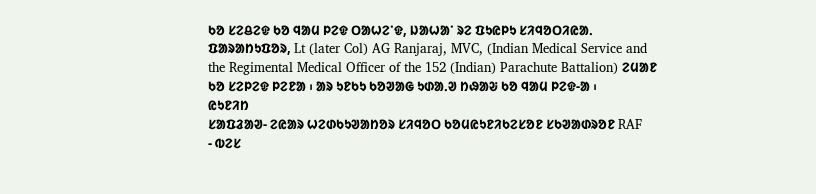ᱠᱚ ᱥᱮᱪᱮᱫ ᱠᱚ ᱧᱟᱢ ᱞᱮᱫ ᱛᱟᱦᱮᱸᱫ, ᱡᱟᱦᱟᱸ ᱨᱮ ᱯᱩᱭᱞᱩ ᱥᱤᱧᱚᱛᱤᱭᱟᱹ ᱯᱟᱨᱟᱴᱩᱯᱚᱨ, Lt (later Col) AG Ranjaraj, MVC, (Indian Medical Service and the Regimental Medical Officer of the 152 (Indian) Parachute Battalion) ᱮᱢᱟᱱ ᱠᱚ ᱥᱮᱞᱮᱫ ᱞᱮᱱᱟ ᱾ ᱟᱨ ᱩᱱᱠᱩ ᱠᱚᱣᱟᱜ ᱩᱰᱟᱹᱣ ᱴᱷᱟᱶ ᱠᱚ ᱧᱟᱢ ᱞᱮᱫ-ᱟ ᱾
ᱭᱩᱱᱤᱴ
ᱥᱟᱯᱲᱟᱣ- ᱮᱭᱟᱨ ᱦᱮᱰᱠᱩᱣᱟᱴᱚᱨ ᱥᱤᱧᱚᱛ ᱠᱚᱢᱭᱩᱱᱤᱠᱮᱥᱚᱱ ᱥᱠᱣᱟᱰᱨᱚᱱ RAF
- ᱵᱮᱥ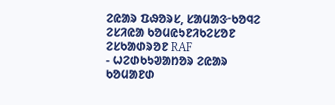ᱮᱭᱟᱨ ᱯᱷᱚᱨᱥ, ᱥᱟᱢᱟᱝᱼᱠᱚᱧᱮ ᱮᱥᱤᱭᱟ ᱠᱚᱢᱭᱩᱱᱤᱠᱮᱥᱚᱱ ᱮᱥᱠᱟᱰᱨᱚᱱ RAF
- ᱦᱮᱰᱠᱩᱣᱟᱴᱚᱨ ᱮᱭᱟᱨ ᱠᱚᱢᱟᱱᱰ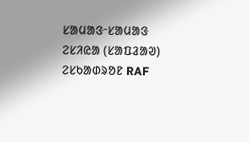ᱥᱟᱢᱟᱝᱼᱥᱟᱢᱟᱝ ᱮᱥᱤᱭᱟ (ᱥᱟᱯᱲᱟᱣ) ᱮᱥᱠᱟᱰᱨᱚᱱ RAF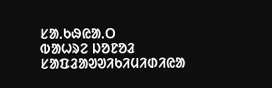ᱥᱟᱹᱠᱷᱭᱟᱹᱛ
ᱵᱟᱦᱨᱮ ᱡᱚᱱᱚᱲ
ᱥᱟᱯᱲᱟᱣᱣᱤᱠᱤᱢᱤᱰᱤᱭᱟ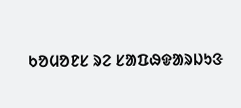ᱠᱚᱢᱚᱱᱥ ᱨᱮ ᱥᱟᱯᱷᱫᱟᱨᱡᱩᱝ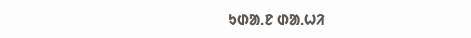ᱩᱰᱟᱹᱱ ᱰᱟᱹᱦᱤ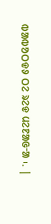ᱵᱟᱵᱚᱛᱫᱽ ᱛᱮ ᱨᱮᱫ ᱢᱮᱱᱟᱜᱼᱟ ᱾. |